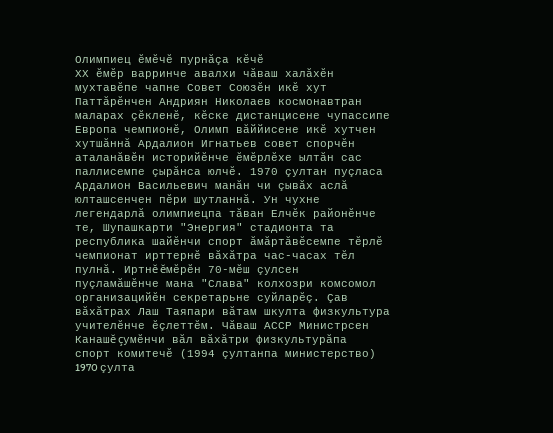Олимпиец ĕмĕчĕ пурнăçа кĕчĕ
ХХ ĕмĕр варринче авалхи чăваш халăхĕн мухтавĕпе чапне Совет Союзĕн икĕ хут Паттăрĕнчен Андриян Николаев космонавтран маларах çĕкленĕ, кĕске дистанцисене чупассипе Европа чемпионĕ, Олимп вăййисене икĕ хутчен хутшăннă Ардалион Игнатьев совет спорчĕн аталанăвĕн историйĕнче ĕмĕрлĕхе ылтăн сас паллисемпе çырăнса юлчĕ. 1970 çултан пуçласа Ардалион Васильевич манăн чи çывăх аслă юлташсенчен пĕри шутланнă. Ун чухне легендарлă олимпиецпа тăван Елчĕк районĕнче те, Шупашкарти "Энергия" стадионта та республика шайĕнчи спорт ăмăртăвĕсемпе тĕрлĕ чемпионат ирттернĕ вăхăтра час-часах тĕл пулнă. Иртнĕ ĕмĕрĕн 70-мĕш çулсен пуçламăшĕнче мана "Слава" колхозри комсомол организацийĕн секретарьне суйларĕç. Çав вăхăтрах Лаш Таяпари вăтам шкулта физкультура учителĕнче ĕçлеттĕм. Чăваш АССР Министрсен Канашĕ çумĕнчи вăл вăхăтри физкультурăпа спорт комитечĕ (1994 çултанпа министерство) 1970 çулта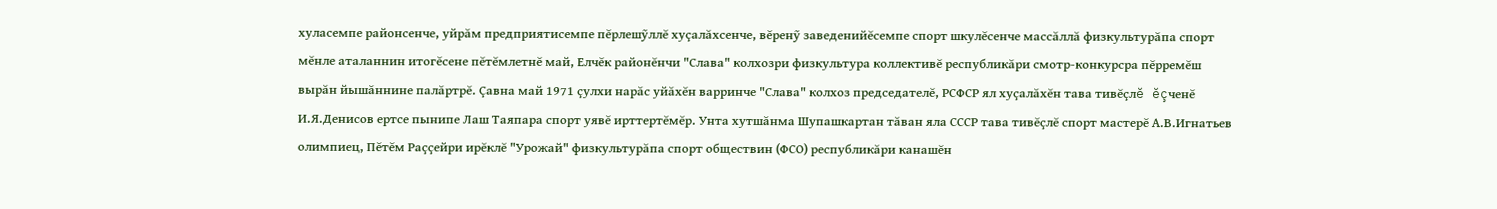хуласемпе районсенче, уйрăм предприятисемпе пĕрлешỹллĕ хуçалăхсенче, вĕренỹ заведенийĕсемпе спорт шкулĕсенче массăллă физкультурăпа спорт мĕнле аталаннин итогĕсене пĕтĕмлетнĕ май, Елчĕк районĕнчи "Слава" колхозри физкультура коллективĕ республикăри смотр-конкурсра пĕрремĕш вырăн йышăннине палăртрĕ. Çавна май 1971 çулхи нарăс уйăхĕн варринче "Слава" колхоз председателĕ, РСФСР ял хуçалăхĕн тава тивĕçлĕ ĕçченĕ И.Я.Денисов ертсе пынипе Лаш Таяпара спорт уявĕ ирттертĕмĕр. Унта хутшăнма Шупашкартан тăван яла СССР тава тивĕçлĕ спорт мастерĕ А.В.Игнатьев олимпиец, Пĕтĕм Раççейри ирĕклĕ "Урожай" физкультурăпа спорт обществин (ФСО) республикăри канашĕн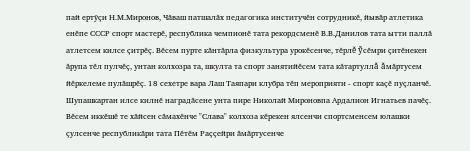пай ертỹçи Н.М.Миронов, Чăваш патшалăх педагогика институчĕн сотрудникĕ, йывăр атлетика енĕпе СССР спорт мастерĕ, республика чемпионĕ тата рекордсменĕ В.В.Данилов тата ытти паллă атлетсем килсе çитрĕç. Вĕсем пурте кăнтăрла физкультура урокĕсенче, тĕрлĕ ỹсĕмри çитĕнекен ăрупа тĕл пулчĕç, унтан колхозра та, шкулта та спорт занятийĕсем тата кăтартуллă ăмăртусем йĕркелеме пулăшрĕç. 18 сехетре вара Лаш Таяпари клубра тĕп мероприяти - спорт каçĕ пуçланчĕ. Шупашкартан илсе килнĕ наградăсене унта пире Николай Мироновпа Ардалион Игнатьев пачĕç. Вĕсем иккĕшĕ те хăйсен сăмахĕнче "Слава" колхоза кĕрекен ялсенчи спортсменсем юлашки çулсенче республикăри тата Пĕтĕм Раççейри ăмăртусенче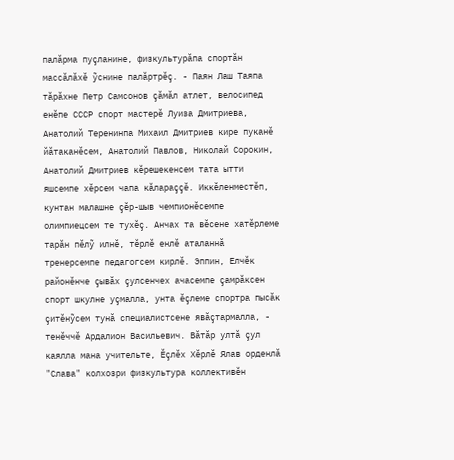палăрма пуçланине, физкультурăпа спортăн массăлăхĕ ỹснине палăртрĕç. - Паян Лаш Таяпа тăрăхне Петр Самсонов çăмăл атлет, велосипед енĕпе СССР спорт мастерĕ Луиза Дмитриева, Анатолий Теренинпа Михаил Дмитриев кире пуканĕ йăтаканĕсем, Анатолий Павлов, Николай Сорокин, Анатолий Дмитриев кĕрешекенсем тата ытти яшсемпе хĕрсем чапа кăлараççĕ. Иккĕленместĕп, кунтан малашне çĕр-шыв чемпионĕсемпе олимпиецсем те тухĕç. Анчах та вĕсене хатĕрлеме тарăн пĕлỹ илнĕ, тĕрлĕ енлĕ аталаннă тренерсемпе педагогсем кирлĕ. Эппин, Елчĕк районĕнче çывăх çулсенчех ачасемпе çамрăксен спорт шкулне уçмалла, унта ĕçлеме спортра пысăк çитĕнỹсем тунă специалистсене явăçтармалла, - тенĕччĕ Ардалион Васильевич. Вăтăр ултă çул каялла мана учительте, Ĕçлĕх Хĕрлĕ Ялав орденлă "Слава" колхозри физкультура коллективĕн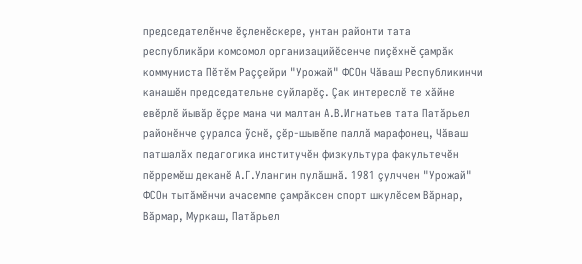председателĕнче ĕçленĕскере, унтан районти тата республикăри комсомол организацийĕсенче пиçĕхнĕ çамрăк коммуниста Пĕтĕм Раççейри "Урожай" ФСОн Чăваш Республикинчи канашĕн председательне суйларĕç. Çак интереслĕ те хăйне евĕрлĕ йывăр ĕçре мана чи малтан А.В.Игнатьев тата Патăрьел районĕнче çуралса ỹснĕ, çĕр-шывĕпе паллă марафонец, Чăваш патшалăх педагогика институчĕн физкультура факультечĕн пĕрремĕш деканĕ А.Г.Улангин пулăшнă. 1981 çулччен "Урожай" ФСОн тытăмĕнчи ачасемпе çамрăксен спорт шкулĕсем Вăрнар, Вăрмар, Муркаш, Патăрьел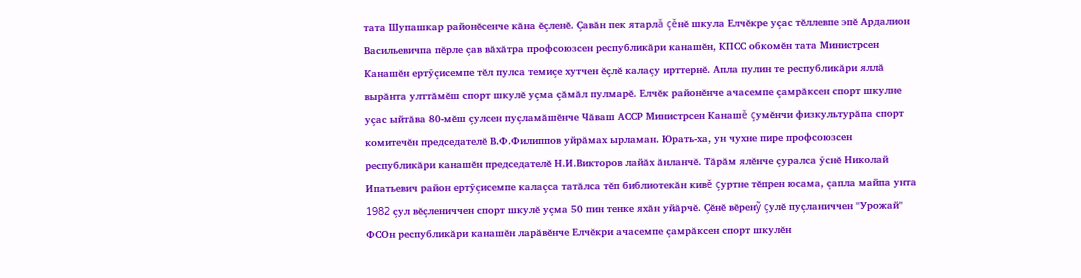тата Шупашкар районĕсенче кăна ĕçленĕ. Çавăн пек ятарлă çĕнĕ шкула Елчĕкре уçас тĕллевпе эпĕ Ардалион Васильевичпа пĕрле çав вăхăтра профсоюзсен республикăри канашĕн, КПСС обкомĕн тата Министрсен Канашĕн ертỹçисемпе тĕл пулса темиçе хутчен ĕçлĕ калаçу ирттернĕ. Апла пулин те республикăри яллă вырăнта улттăмĕш спорт шкулĕ уçма çăмăл пулмарĕ. Елчĕк районĕнче ачасемпе çамрăксен спорт шкулне уçас ыйтăва 80-мĕш çулсен пуçламăшĕнче Чăваш АССР Министрсен Канашĕ çумĕнчи физкультурăпа спорт комитечĕн председателĕ В.Ф.Филиппов уйрăмах ырламан. Юрать-ха, ун чухне пире профсоюзсен республикăри канашĕн председателĕ Н.И.Викторов лайăх ăнланчĕ. Тăрăм ялĕнче çуралса ỹснĕ Николай Ипатьевич район ертỹçисемпе калаçса татăлса тĕп библиотекăн кивĕ çуртне тĕпрен юсама, çапла майпа унта 1982 çул вĕçлениччен спорт шкулĕ уçма 50 пин тенке яхăн уйăрчĕ. Çĕнĕ вĕренỹ çулĕ пуçланиччен "Урожай" ФСОн республикăри канашĕн ларăвĕнче Елчĕкри ачасемпе çамрăксен спорт шкулĕн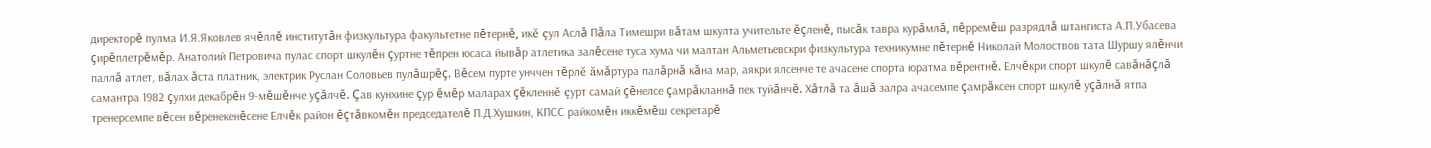директорĕ пулма И.Я.Яковлев ячĕллĕ институтăн физкультура факультетне пĕтернĕ, икĕ çул Аслă Пăла Тимешри вăтам шкулта учительте ĕçленĕ, пысăк тавра курăмлă, пĕрремĕш разрядлă штангиста А.П.Убасева çирĕплетрĕмĕр. Анатолий Петровича пулас спорт шкулĕн çуртне тĕпрен юсаса йывăр атлетика залĕсене туса хума чи малтан Альметьевскри физкультура техникумне пĕтернĕ Николай Молоствов тата Шуршу ялĕнчи паллă атлет, вăлах ăста платник, электрик Руслан Соловьев пулăшрĕç. Вĕсем пурте унччен тĕрлĕ ăмăртура палăрнă кăна мар, аякри ялсенче те ачасене спорта юратма вĕрентнĕ. Елчĕкри спорт шкулĕ савăнăçлă самантра 1982 çулхи декабрĕн 9-мĕшĕнче уçăлчĕ. Çав кунхине çур ĕмĕр маларах çĕкленнĕ çурт самай çĕнелсе çамрăкланнă пек туйăнчĕ. Хăтлă та ăшă залра ачасемпе çамрăксен спорт шкулĕ уçăлнă ятпа тренерсемпе вĕсен вĕренекенĕсене Елчĕк район ĕçтăвкомĕн председателĕ П.Д.Хушкин, КПСС райкомĕн иккĕмĕш секретарĕ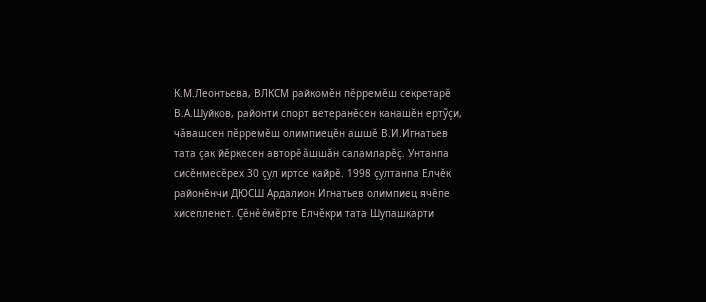К.М.Леонтьева, ВЛКСМ райкомĕн пĕрремĕш секретарĕ В.А.Шуйков, районти спорт ветеранĕсен канашĕн ертỹçи, чăвашсен пĕрремĕш олимпиецĕн ашшĕ В.И.Игнатьев тата çак йĕркесен авторĕ ăшшăн саламларĕç. Унтанпа сисĕнмесĕрех 30 çул иртсе кайрĕ. 1998 çултанпа Елчĕк районĕнчи ДЮСШ Ардалион Игнатьев олимпиец ячĕпе хисепленет. Çĕнĕ ĕмĕрте Елчĕкри тата Шупашкарти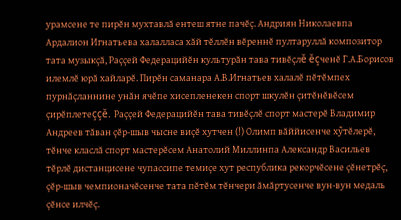урамсене те пирĕн мухтавлă ентеш ятне пачĕç. Андриян Николаевпа Ардалион Игнатьева халалласа хăй тĕллĕн вĕреннĕ пултаруллă композитор тата музыкçă, Раççей Федерацийĕн культурăн тава тивĕçлĕ ĕçченĕ Г.А.Борисов илемлĕ юрă хайларĕ. Пирĕн саманара А.В.Игнатьев халалĕ пĕтĕмпех пурнăçланнине унăн ячĕпе хисепленекен спорт шкулĕн çитĕнĕвĕсем çирĕплетеççĕ. Раççей Федерацийĕн тава тивĕçлĕ спорт мастерĕ Владимир Андреев тăван çĕр-шыв чысне виçĕ хутчен (!) Олимп вăййисенче хỹтĕлерĕ, тĕнче класлă спорт мастерĕсем Анатолий Миллинпа Александр Васильев тĕрлĕ дистанцисене чупассипе темиçе хут республика рекорчĕсене çĕнетрĕç, çĕр-шыв чемпионачĕсенче тата пĕтĕм тĕнчери ăмăртусенче вун-вун медаль çĕнсе илчĕç.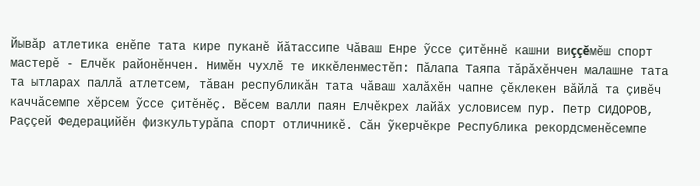Йывăр атлетика енĕпе тата кире пуканĕ йăтассипе Чăваш Енре ỹссе çитĕннĕ кашни виççĕмĕш спорт мастерĕ - Елчĕк районĕнчен. Нимĕн чухлĕ те иккĕленместĕп: Пăлапа Таяпа тăрăхĕнчен малашне тата та ытларах паллă атлетсем, тăван республикăн тата чăваш халăхĕн чапне çĕклекен вăйлă та çивĕч каччăсемпе хĕрсем ỹссе çитĕнĕç. Вĕсем валли паян Елчĕкрех лайăх условисем пур. Петр СИДОРОВ, Раççей Федерацийĕн физкультурăпа спорт отличникĕ. Сăн ỹкерчĕкре Республика рекордсменĕсемпе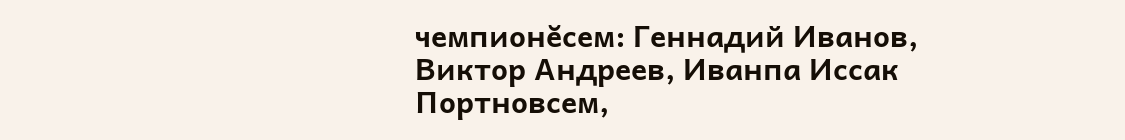чемпионĕсем: Геннадий Иванов, Виктор Андреев, Иванпа Иссак Портновсем,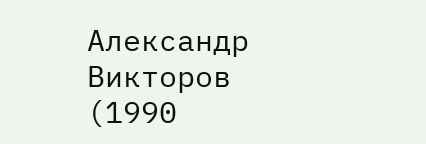Александр Викторов (1990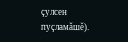çулсен пуçламăшĕ).